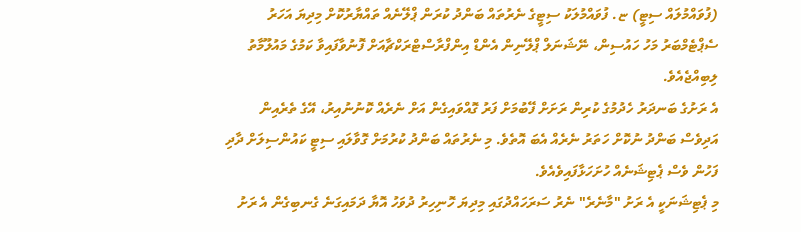(ފުވައްމުލައް ސިޓީ) ޏ. ފުވައްމުލަކު ސިޓީގެ ނެރުތައް ބަންދު ކުރަން ޕްލޭނެއް ތައްޔާރުކޮށް މިދިޔަ އަހަރު ސެޕްޓެމްބަރު މަހު ހައުސިން، ނޭޝަނަލް ޕްލޭނިން އެންޑް އިންފްރާސްޓްރަކްޗާއަށް ފޮނުވާފައިވާ ކަމުގެ މައުލޫމާތު ލިބިއްޖެއެވެ.
އެ ރަށުގެ ބަނދަރު ހެދުމުގެ ކުރިން ރަށަށް ފޭބުމަށް ފަރު ގޮއްވައިގެން އަށް ނެރެއް ކޮނުނުއިރު، އޭގެ ތެރެއިން އަދިވެސް ބަންދު ނުކޮށް ހަތަރު ނެރެއް އެބަ އޮތެވެ. މި ނެރުތައް ބަންދު ކުރުމަށް ގޮވާލައި ސިޓީ ކައުންސިލަށް ދާދި ފަހުން ވެސް ޕެޓިޝަނެއް ހުށަހަޅާފައިވެއެވެ.
މި ޕެޓިޝަނަކީ އެ ރަށު "މާނެރެ" ނެރު ސަރަހައްދުގައި މިދިޔަ ހޮނިހިރު ދުވަހު އޮޔާ ދަމައިގަނެ ގެނބިގެން އެ ރަށު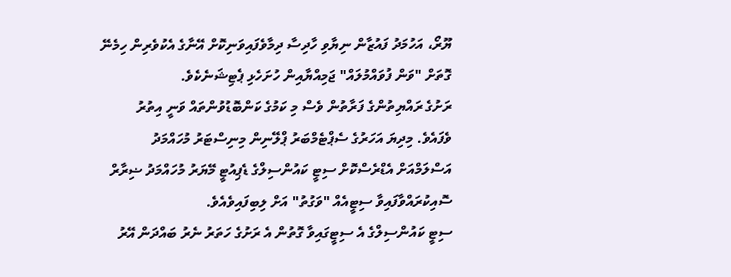ޔޫރޯ، އަހުމަދު ފައުޒާން ނިޔާވި ހާދިސާ ދިމާވެފައިވަނިކޮށް އޭނާގެ އެކުވެރިން ހިމެނޭ ގޮތަށް "ވަން ފުވައްމުލައް" ޖަމިއްޔާއިން ހުށަހެޅި ޕެޓިޝަނެކެވެ.
ރަށުގެ ރައްޔިތުންގެ ފަރާތުން ވެސް މި ކަމުގެ ކަންބޮޑުވުންތައް ވަނީ އިތުރު ވެފައެވެ. މިދިޔަ އަހަރުގެ ސެޕްޓެމްބަރު ޕްލޭނިން މިނިސްޓަރު މުހައްމަދު އަސްލަމްއަށް އެޑްރެސްކޮށް ސިޓީ ކައުންސިލްގެ ޑެޕިއުޓީ މޭޔަރު މުހައްމަދު ޟިރާރް ސޮއިކުރައްވާފައިވާ ސިޓީއެއް "ވަގުތު" އަށް ލިބިފައިވެއެވެ.
ސިޓީ ކައުންސިލްގެ އެ ސިޓީގައިވާ ގޮތުން އެ ރަށުގެ ހަތަރު ނެރު ބައްދަން އޭރު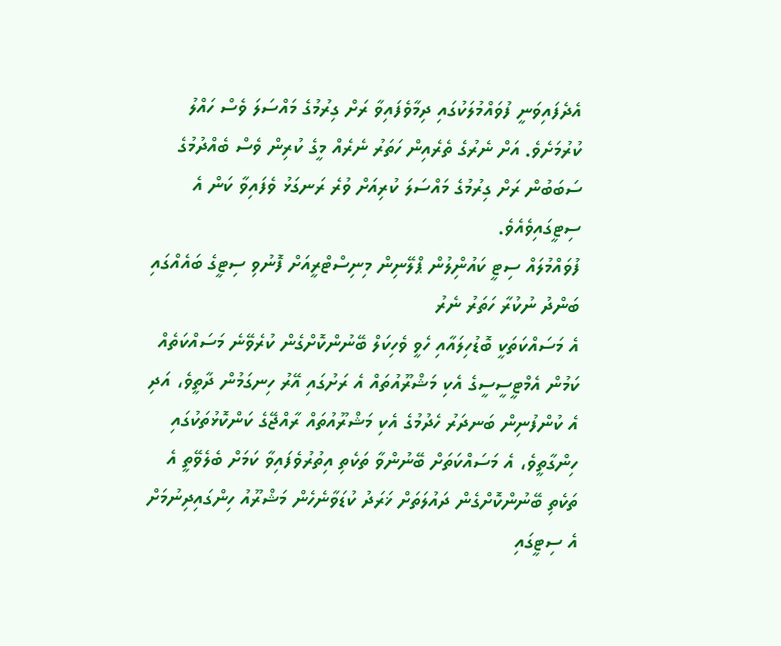އެދެފައިވަނީ ފުވައްމުލަކުގައި ދިމާވެފައިވާ ރަށް ގިރުމުގެ މައްސަލަ ވެސް ހައްލު ކުރުމަށެވެ. އަށް ނެރުގެ ތެރެއިން ހަތަރު ނެރެއް މީގެ ކުރިން ވެސް ބެއްދުމުގެ ސަބަބުން ރަށް ގިރުމުގެ މައްސަލަ ކުރިއަށް ވުރެ ރަނގަޅު ވެފައިވާ ކަން އެ ސިޓީގައިވެއެވެ.
ފުވައްމުލައް ސިޓީ ކައުންިލުން ޕްލޭނިން މިނިސްޓްރީއަށް ފޮނުވި ސިޓީގެ ބައެއްގައި ބަންދު ނުކުރާ ހަތަރު ނެރު
އެ މަސައްކަތަކީ ބޮޑުހިލައާއި ހެވީ ވެހިކަލް ބޭނުންކޮށްގެން ކުރެވޭނެ މަސައްކަތެއް ކަމުން އެމްޓީސީސީގެ އެކި މަޝްރޫއުތައް އެ ރަށުގައި އޭރު ހިނގަމުން ދާތީވެ، އަދި އެ ކުންފުނިން ބަނދަރު ހެދުމުގެ އެކި މަޝްރޫއުތައް ރާއްޖޭގެ ކަންކޮޅުތަކުގައި ހިންގާތީވެ، އެ މަސައްކަތަށް ބޭނުންވާ ތަކެތި އިތުރުވެފައިވާ ކަމަށް ބެލެވޭތީ އެ ތަކެތި ބޭނުންކޮށްގެން ދައުލަތަށް ޚަރަދު ކުޑަވާނެހެން މަޝްރޫއު ހިންގައިދިނުމަށް އެ ސިޓީގައި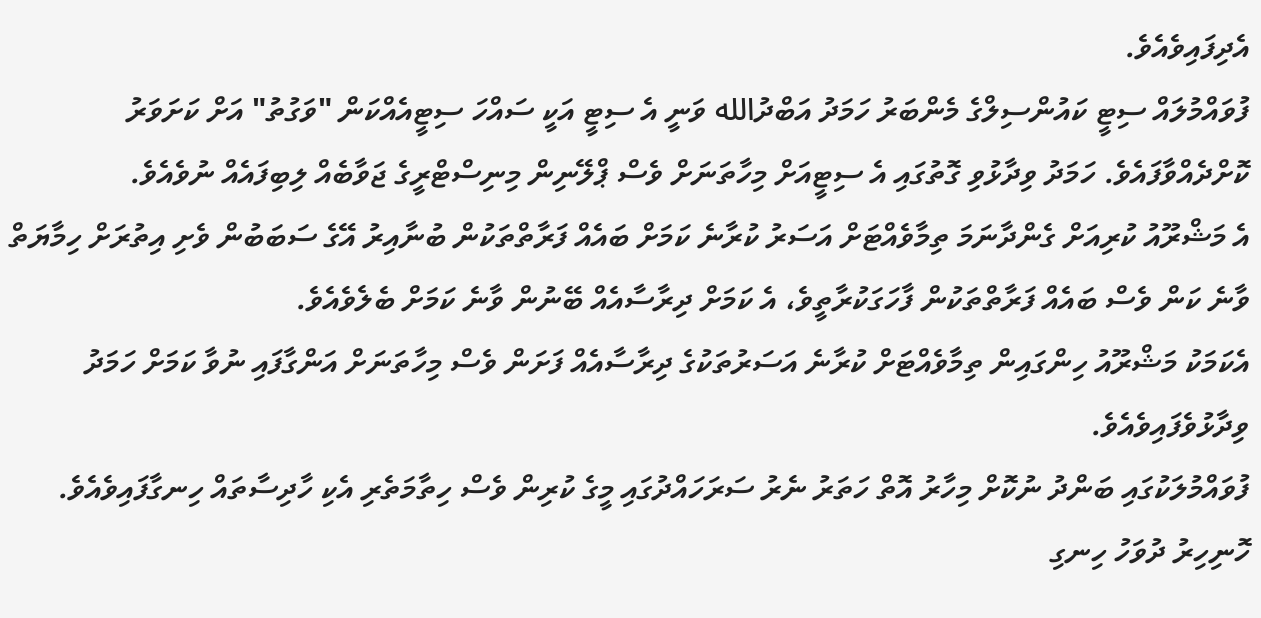އެދިފައިވެއެވެ.
ފުވައްމުލައް ސިޓީ ކައުންސިލްގެ މެންބަރު ހަމަދު އަބްދުالله ވަނީ އެ ސިޓީ އަކީ ސައްހަ ސިޓީއެއްކަން "ވަގުތު" އަށް ކަށަވަރު ކޮށްދެއްވާފައެވެ. ހަމަދު ވިދާޅުވި ގޮތުގައި އެ ސިޓީއަށް މިހާތަނަށް ވެސް ޕްލޭނިން މިނިސްޓްރީގެ ޖަވާބެއް ލިބިފައެއް ނުވެއެވެ.
އެ މަޝްރޫއު ކުރިއަށް ގެންދާނަމަ ތިމާވެއްޓަށް އަސަރު ކުރާނެ ކަމަށް ބައެއް ފަރާތްތަކުން ބުނާއިރު އޭގެ ސަބަބުން ވެށި އިތުރަށް ހިމާޔަތް ވާނެ ކަން ވެސް ބައެއް ފަރާތްތަކުން ފާހަގަކުރާތީވެ، އެ ކަމަށް ދިރާސާއެއް ބޭނުން ވާނެ ކަމަށް ބެލެވެއެވެ.
އެކަމަކު މަޝްރޫއު ހިންގައިން ތިމާވެއްޓަށް ކުރާނެ އަސަރުތަކުގެ ދިރާސާއެއް ފަށަން ވެސް މިހާތަނަށް އަންގާފައި ނުވާ ކަމަށް ހަމަދު ވިދާޅުވެފައިވެއެވެ.
ފުވައްމުލަކުގައި ބަންދު ނުކޮށް މިހާރު އޮތް ހަތަރު ނެރު ސަރަހައްދުގައި މީގެ ކުރިން ވެސް ހިތާމަތެރި އެކި ހާދިސާތައް ހިނގާފައިވެއެވެ. ހޮނިހިރު ދުވަހު ހިނގި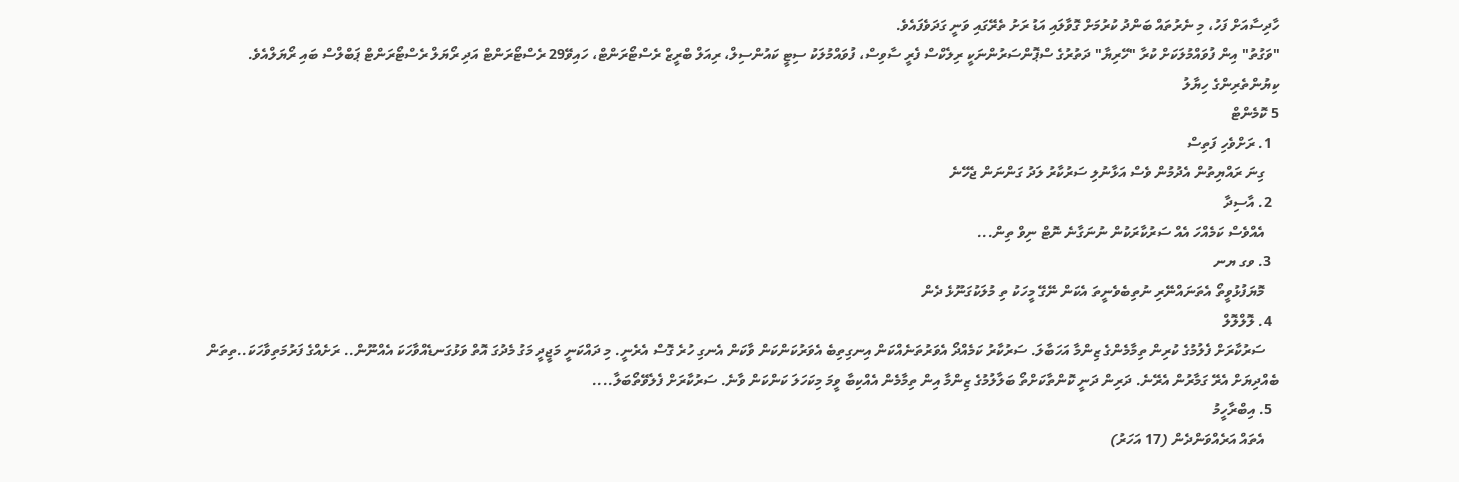ހާދިސާއަށް ފަހު، މި ނެރުތައް ބަންދު ކުރުމަށް ގޮވާލައި އަޑު ރަށު ތެރޭގައި ވަނީ ގަދަވެފައެވެ.
"ވަގުތު" އިން ފުވައްމުލަކަށް ކުރާ "ހޭރިޔާ" ދަތުރުގެ ސްޕޮންސަރުންނަކީ ރިލެކްސް ފެރީ ސާވިސް، ފުވައްމުލަކު ސިޓީ ކައުންސިލް، ރިއަލް ބްރީޒް ރެސްޓޯރަންޓް، ހައިވޭ29 ރެސްޓޯރަންޓް އަދި ރޯޔަލް ރެސްޓޯރަންޓް ޕަބްލްސް ބައި ރޯޔަލްއެވެ.
ކިޔުންތެރިންގެ ހިޔާލު
5 ކޮމެންޓް
  1. ރަށްވެހި ފަތިސް
    ގިނަ ރައްޔިތުން އެދުމުން ވެސް އަޅާނުލި ސަރުކާރު ލަދު ގަންނަން ޖެހޭނެ
  2. އާސިދާ
    އެއްވެސް ކަމެއްހަ އެއް ސަރުކާރަކުން ނުނަގާނެ ނޮޓް ނިވް ތިން...
  3. ވގ ޔނ
    މޮޔަފުޅުވީތޯ އެތަނައްނޭރި ނުތިބެވެނީތަ އެކަން ނޭގޭ މީހަކު ތި މުލަކުގަނޫޅެ ދެން
  4. ލޮލްލޮލް
    ސަރުކާރަށް ފެލުމުގެ ކުރިން ތިމާމެންގެ ޒިންމާ އަހަބާލަ. ސަރުކާރު ކަމެއްދޯ އެވަރުތަނެއްކަން އިނގިތިބެ އެވަރުކަންކަން ވާކަން އެނގި ހުރެ ގޮސް އެރެނީ. މި ދައްކަނީ މަޖީދީ މަގު މެދުގަ އޮތް ވަޅުގަނޑެއްވާހަކަ އެއްނޫން.. ރަށެއްގެ ފަރުމަތިވާހަކަ..ތިތަން ބެއްދިޔަށް އެރޭ ގަމާރުން އެރޭނެ. ދަރިން ދަނީ ކޮންތާކަށްތޯ ބަލާލުމުގެ ޒިންމާ އިން ތިމާމެން އެއްކިބާ ވީމަ މިކަހަލަ ކަންކަން ވާނެ. ސަރުކާރަށް ފެލެވޭތޯބަލާ....
  5. އިބްރާހީމު
    އެތައް އަރެއްވަންދެން (17 އަހަރު)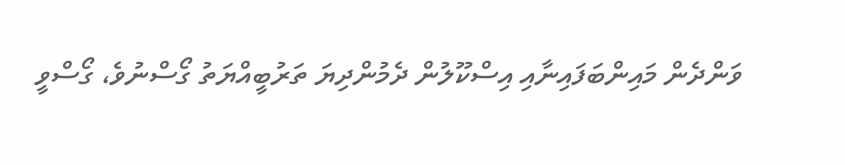ވަންދެން މައިންބަފައިނާއި އިސްކޫލުން ދެމުންދިޔަ ތަރުބީއްޔަތު ގޯސްނުވެ، ގޯސްވީ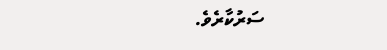ސަރުކާރެވެ.